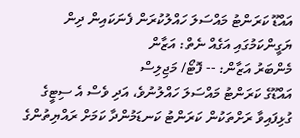އައްޑޫ ކަރަންޓު މައްސަލަ ހައްލުކުރަން ފެނަކައިން ދިން ޔަގީންކަމުގައި އަގެއް ނެތް: އަޒާން
މެންބަރު އަޒާން: -- ފޮޓޯ/ މަޖިލިސް
އައްޑޫގެ ކަރަންޓު މައްސަލަ ހައްލުނުވެ، އަދި ވެސް އެ ސިޓީގެ ގުޅިފައިވާ ރަށްތަކުން ކަރަންޓު ކަނޑަމުންދާ ކަމަށް ރައްޔިތުންގެ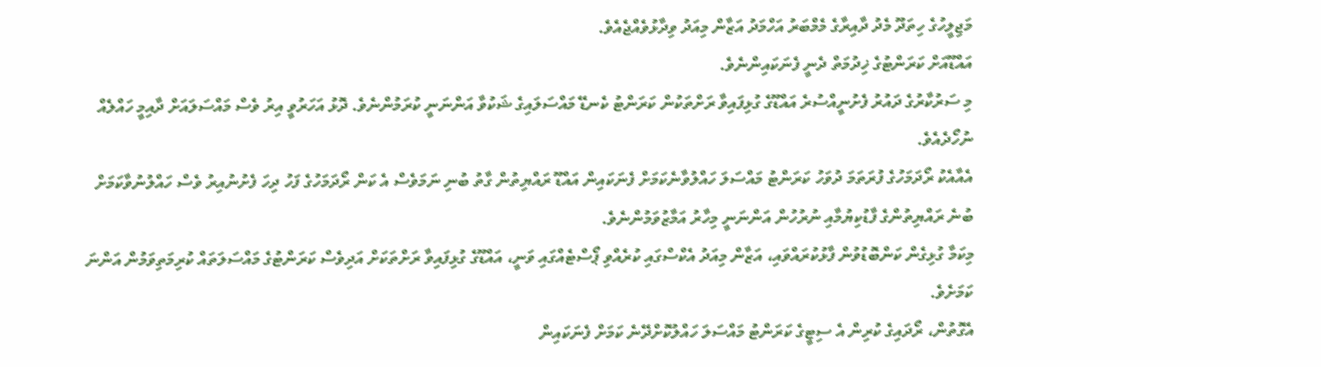މަޖިލީހުގެ ހިތަދޫ މެދު ދާއިރާގެ މެމްބަރު އަހްމަދު އަޒާން މިއަދު ވިދާޅުވެއްޖެއެވެ.
އައްޑޫއަށް ކަރަންޓުގެ ޚިދުމަތް ދެނީ ފެނަކައިންނެވެ.
މި ސަރުކާރުގެ ދައުރު ފެށުނީއްސުރެ އައްޑޫގެ ގުޅިފައިވާ ރަށްތަކުން ކަރަންޓު ކެނޑޭ މައްސަލައިގެ ޝަކުވާ އަންނަނީ ކުރަމުންނެވެ. ދޮޅު އަހަރުވީ އިރު ވެސް މައްސަލައަށް ދާއިމީ ހައްލެއް ނުހޯދެއެވެ.
އެއާއެކު ރޯދަމަހުގެ ފުރަތަމަ ދުވަހު ކަރަންޓު މައްސަލަ ހައްލުވާނެކަމަށް ފެނަކައިން އައްޑޫ ރައްޔިތުން ގާތު ބުނި ނަމަވެސް އެ ކަން ރޯދަމަހުގެ ފަހު ދިހަ ފެށުނުއިރު ވެސް ހައްލުނުވާކަމަށް ބުނެ ރައްޔިތުންގެ ފާޑުކިޔުމާއި ނުރުހުން އަންނަނީ މިހާރު އަމާޒުވަމުންނެވެ.
މިކަމާ ގުޅިގެން ކަންބޮޑުވުން ފާޅުކުރައްވައި، އަޒާން މިއަދު އެކްސްގައި ކުރެއްވި ޕޯސްޓެއްގައި ވަނީ، އައްޑޫގެ ގުޅިފައިވާ ރަށްތަކަށް އަދިވެސް ކަރަންޓުގެ މައްސަލަތައް ކުރިމަތިވަމުން އަންނަ ކަމަށެވެ.
އެގޮތުން، ރޯދައިގެ ކުރިން އެ ސިޓީގެ ކަރަންޓު މައްސަލަ ހައްލުކޮށްދޭނެ ކަމަށް ފެނަކައިން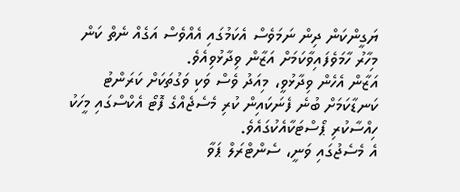ޔަގީންކަން ދިން ނަމަވެސް އެކަމުގައި އެއްވެސް އަގެއް ނެތް ކަން މިހާރު ހާމަވެފައިވާކަމަށް އަޒާން ވިދާޅުވިއެވެ.
އަޒާން އެހެން ވިދާޅުވީ، މިއަދު ވެސް ވަކި ވަގުތަކަށް ކަރަންޓު ކަނޑާކަމަށް ބުނެ ފެނަކައިން ކުރި މެސެޖެއްގެ ފޮޓޯ އެކްސްގައި މީހަކު ހިއްސާކުރި ޕޯސްޓަކާއެކުގައެވެ.
އެ މެސެޖުގައި ވަނީ، ސެންޓްރަލް ޕަވާ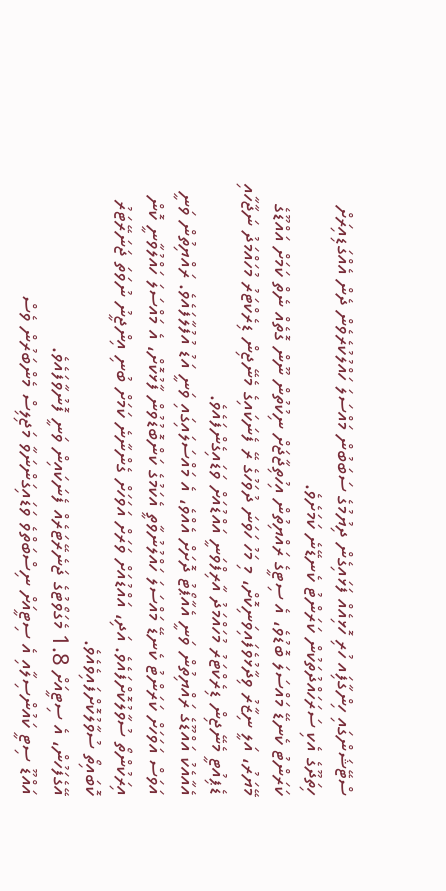ސްޓޭޝަންގައި ހިންގާފަިއ ހުރި ހޮޅިއެއް ފަޅައިގެން ދިޔުމުގެ ސަބަބުން މައްސަލަ ހައްލުކުރެވެން ދެން އެއްގަޑިއިރަށް ހިތަދޫގެ އެކި ސަރަހައްދުތަކުން ކަރަންޓު ކެނޑޭނެ ކަމަށެވެ.
ކަރަންޓު ކެނޑޭ މައްސަލަ ބޮޑުވެ، އެ ސިޓީގެ ރައްޔިތުން އިހުތިޖާޖަށް ނިކުތުން ނޫން ގޮތެއް ނެތް ކަމަށް އައްޑޫގެ މޭޔަރު، އަލީ ނިޒާރު ވިދާޅުވެފައިވަނިކޮށް، މި މަހު ހަވަނަ ދުވަހުގެ ރޭ ފެނަކައިގެ މެނޭޖިން ޑިރެކްޓަރު މުހައްމަދު ނަޖާހާއި ޑެޕިއުޓީ މެނޭޖިން ޑިރެކްޓަރު މުހައްމަދު އާރިފްވަނީ އައްޑުއަށް ވަޑައިގެންފައެވެ.
އެއާއެކު އައްޑޫގެ ރައްޔިތުން ވަނީ އެއާޕޯޓު ދޮށަށް އެއްވެ، އެ މައްސަލައިގައި ވަނީ އަޑު އުފުލާފައެވެ. ރައްޔިތުން ވަނީ އަވަސް އަވަހަށް ކަރަންޓު ކެނޑޭ މައްސަލަ ހައްލުނުވާތީ އެކަމުގެ ކަންބޮޑުވުން ފާޅުކޮށް، އެ މައްސަލަ ހައްލުވާނީ ކޮން އިރަކުންތޯ ސުވާލުކޮށްފައެވެ. އަދި، އައްޑުއަށް ވަރަށް އަވަހަށް ގެންނާނެ ކަމަށް ބުނި އިންޖީނު ނުވަތަ ޖަނަރޭޓަރު ކޮބައިތޯ ސުވާލުކޮށްފައިވެއެވެ.
އޭގެފަހުން، އެ ސިޓީއަށް 1.8 މެގަވޯޓުގެ ޖަނެރޭޓަރެއް ފެނަކައިން ވަނީ ފޮނުވާފައެވެ.
އައްޑޫ ސިޓީ ކައުންސިލާއި އެ ސިޓީއަށް ނިސްބަތްވެ ވަޑައިގަންނަވާ މަޖިލިސް މެންބަރުން ވެސް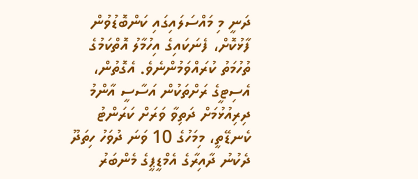ދަނީ މި މައްސަލައިގައި ކަންބޮޑުވުން ފާޅުކޮށް، ފެނަކައިގެ އިހުމާލު އޮތްކަމުގެ ތުހުމަތު ކުރައްވަމުންނެވެ. އެގޮތުން، އެސިޓީގެ ރަށްތަކުން އަސާސީ އާންމު ދިރިއުޅުމަށް ދަތިވާ ވަރަށް ކަރަންޓު ކެނޑޭތީ، މިމަހުގެ 10 ވަނަ ދުވަހު ހިތަދޫ ދެކުނު ދާއިރާގެ އެމްޑީޕީގެ މެންބަރު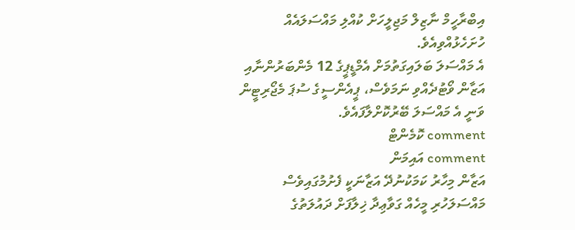އިބްރާހީމް ނާޒިލް މަޖިލީހަށް ކުއްލި މައްސަލައެއް ހުށަހެޅުއްވިއެވެ.
އެ މައްސަލަ ބަލައިގަތުމަށް އެމްޑީޕީގެ 12 މެންބަރުންނާއި އަޒާން ވޯޓުދެއްވި ނަމަވެސް، ޕީއެންސީގެ ސުޕަ މެޖޯރިޓީން ވަނީ އެ މައްސަލަ ބޭރުކޮށްލާފައެވެ.
comment ކޮމެންޓް
comment އައިމަން
އަޒާން މިހާރު ކަމަކުނުދޭ އަޒާނަކީ ފެށުމުގައިވެސް މައްސަލަހުރި މީހެއް ގަވާޢިދާ ޚިލާފަށް ދައުލަތުގެ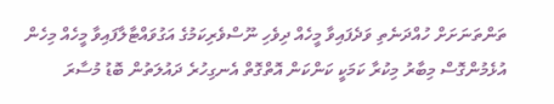ތަންތަނަށަށް ހުއްދަނެތި ވަދެފައިވާ މީހެއް ދިވެހި ނޫސްވެރިކަމުގެ އަގުވައްޓާލާފައިވާ މީހެއް މިހެން އުޅެމުންގޮސް މިބާރު މިކުރާ ކަމަކީ ކަންކަން އޮތްގޮތް އެނގިހުރެ ދައުލަތުން ބޮޑު މުސާރަ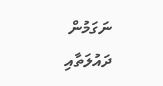ނަގަމުން ދައުލަތާއި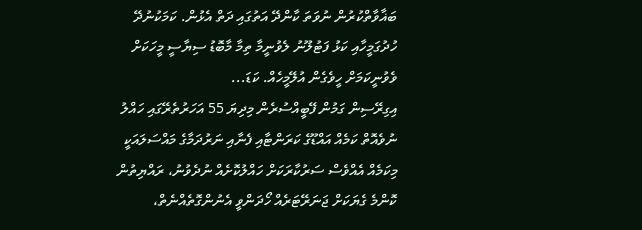ބަޣާވާތްކުރުން ނުވަތަ ކާންދޭ އަތުގައި ދަތް އެޅުން. ކަމަކުނުދޭ ހުދުގަމީހާއި ކަޅު ފަޓުލޫނު ލެވުނީމާ ތިމާ މާބޮޑު ސިޔާސީ މީހަކަށް ވެވުނީކަމަށް ހީވެގެން އުލޭމީހެއް. ކަޑަ...
އިގިރޭސިން ގަމުން ފޭބީއްސުރެން މިދިޔަ 55 އަހަރުތެރޭގައި ހައްލު ނުވެއޮތް ކަމެއް އައްޑޫގެ ކަރަންޓާއި ފެނާއި ނަރުދަމާގެ މައްސަލައަކީ މިކަމެއް އެއްވެސް ސަރުކާރަކަށް ހައްލުކޮށެއް ނުދެވުނު، ރައްޔިތުން ކޮންމެ ގެޔަކަށް ޖަނަރޭޓަރެއް ހޯދަންވީ އެނުންގޮތެއްނެތް،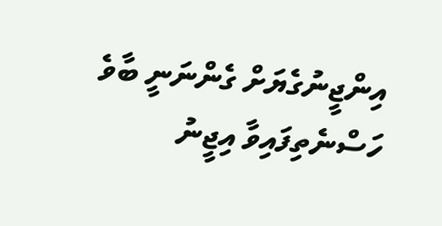އިންޖީނުގެޔަށް ގެންނަނީ ބާވެ ހަސްނެތިފައިވާ އިޖީނު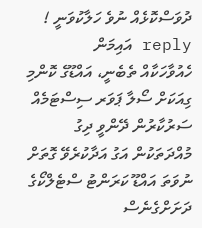ދުވަސްކޮޅެއް ނުވެ ހަލާކުވަނީ !
reply އައިމަން
ހެއުވާހަކާއް ތެބެނީ، އައްޑޫގެ ކޮންމި ގިއަކަށް ސޯލާ ޕަވަރ ސިސްޓަމެއް ސަރުކާރުން ދޭންވީ ދިގު މުއްދަތަކުން އަގު އަދާކުރެވޭ ގޮތަށް ނުވަތަ އައްޑޫ ކަރަންޓު ސްޓެލްކޯގެ ދަށަށްގެނެސް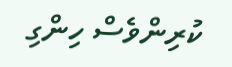ކުރިންވެސް ހިންގި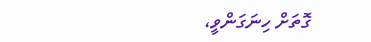ގޮތަށް ހިނަގަންވީ،